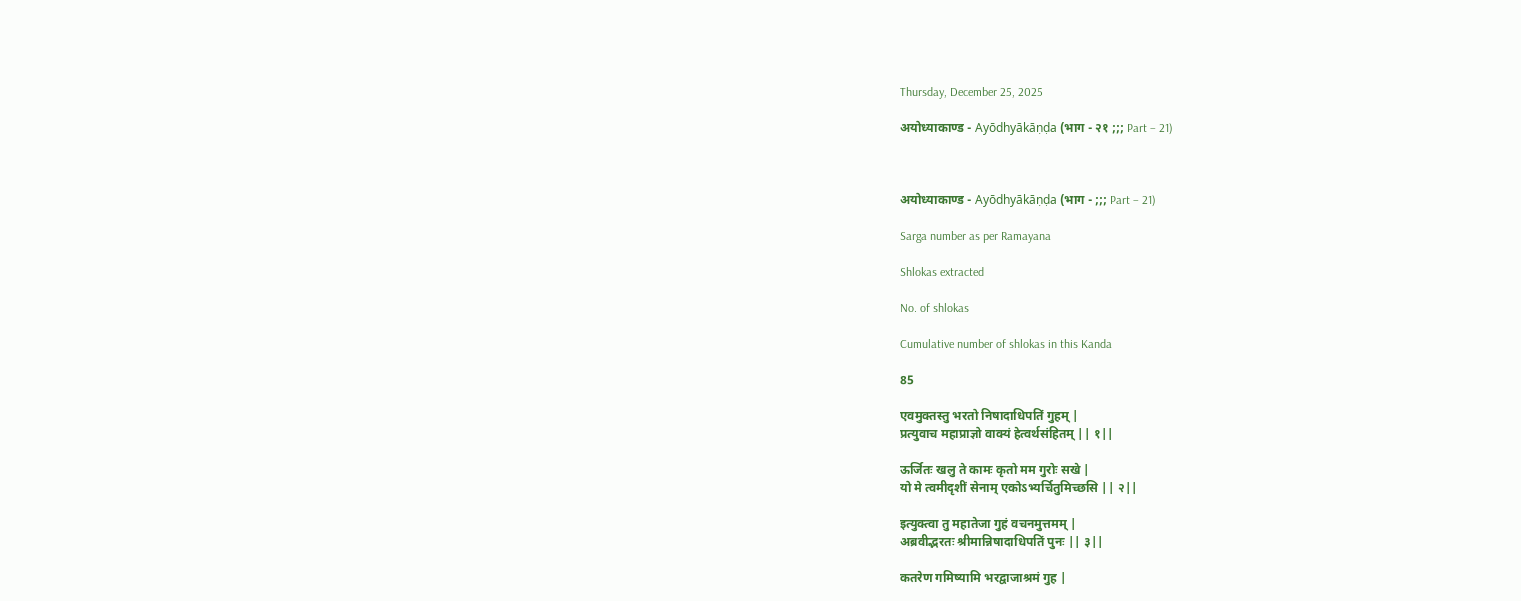Thursday, December 25, 2025

अयोध्याकाण्ड - Ayōdhyākāṇḍa (भाग - २१ ;;; Part – 21)



अयोध्याकाण्ड - Ayōdhyākāṇḍa (भाग - ;;; Part – 21)

Sarga number as per Ramayana

Shlokas extracted

No. of shlokas

Cumulative number of shlokas in this Kanda

85

एवमुक्तस्तु भरतो निषादाधिपतिं गुहम् |
प्रत्युवाच महाप्राज्ञो वाक्यं हेत्वर्थसंहितम् || १||

ऊर्जितः खलु ते कामः कृतो मम गुरोः सखे |
यो मे त्वमीदृशीं सेनाम् एकोऽभ्यर्चितुमिच्छसि || २||

इत्युक्त्वा तु महातेजा गुहं वचनमुत्तमम् |
अब्रवीद्भरतः श्रीमान्निषादाधिपतिं पुनः || ३||

कतरेण गमिष्यामि भरद्वाजाश्रमं गुह |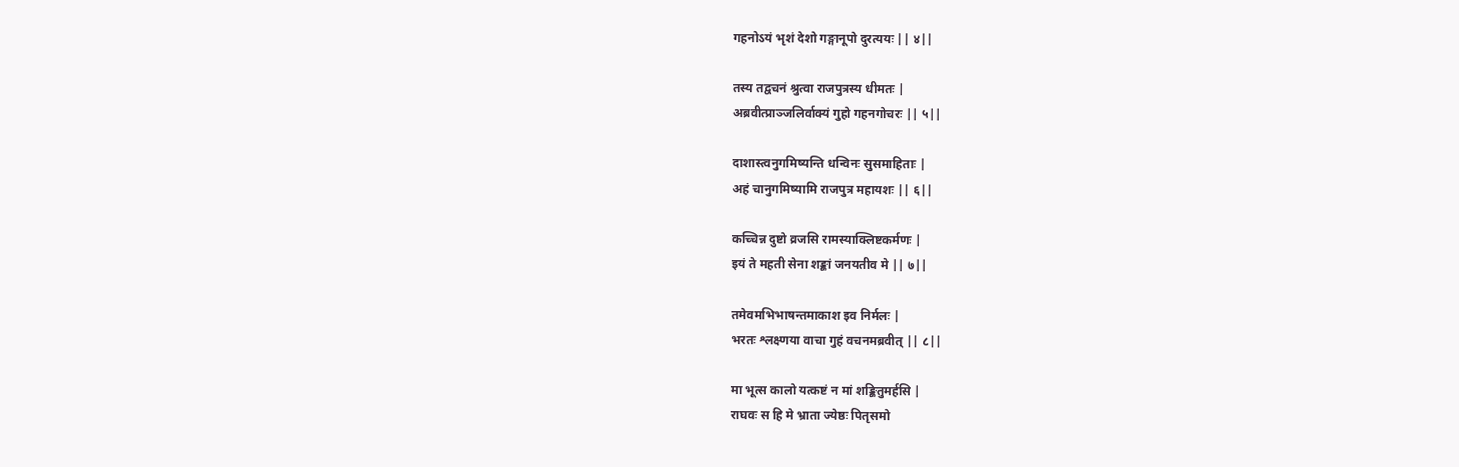गहनोऽयं भृशं देशो गङ्गानूपो दुरत्ययः || ४||

तस्य तद्वचनं श्रुत्वा राजपुत्रस्य धीमतः |
अब्रवीत्प्राञ्जलिर्वाक्यं गुहो गहनगोचरः || ५||

दाशास्त्वनुगमिष्यन्ति धन्विनः सुसमाहिताः |
अहं चानुगमिष्यामि राजपुत्र महायशः || ६||

कच्चिन्न दुष्टो व्रजसि रामस्याक्लिष्टकर्मणः |
इयं ते महती सेना शङ्कां जनयतीव मे || ७||

तमेवमभिभाषन्तमाकाश इव निर्मलः |
भरतः श्लक्ष्णया वाचा गुहं वचनमब्रवीत् || ८||

मा भूत्स कालो यत्कष्टं न मां शङ्कितुमर्हसि |
राघवः स हि मे भ्राता ज्येष्ठः पितृसमो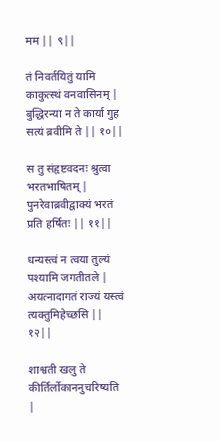मम || ९||

तं निवर्तयितुं यामि काकुत्स्थं वनवासिनम् |
बुद्धिरन्या न ते कार्या गुह सत्यं ब्रवीमि ते || १०||

स तु संहृष्टवदनः श्रुत्वा भरतभाषितम् |
पुनरेवाब्रवीद्वाक्यं भरतं प्रति हर्षितः || ११||

धन्यस्त्वं न त्वया तुल्यं पश्यामि जगतीतले |
अयत्नादागतं राज्यं यस्त्वं त्यक्तुमिहेच्छसि || १२||

शाश्वती खलु ते कीर्तिर्लोकाननुचरिष्यति |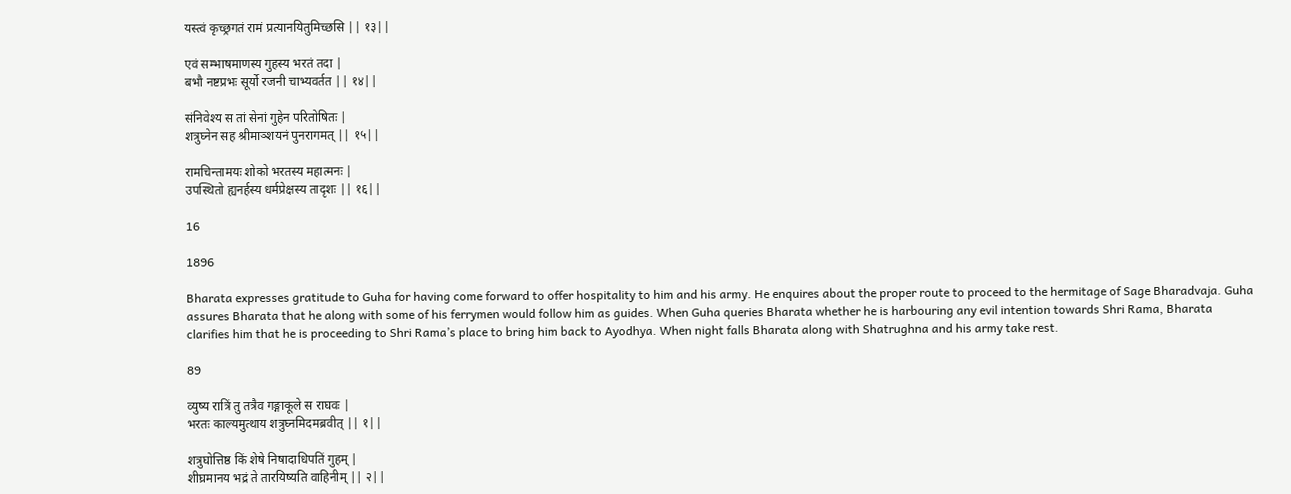यस्त्वं कृच्छ्रगतं रामं प्रत्यानयितुमिच्छसि || १३||

एवं सम्भाषमाणस्य गुहस्य भरतं तदा |
बभौ नष्टप्रभः सूर्यो रजनी चाभ्यवर्तत || १४||

संनिवेश्य स तां सेनां गुहेन परितोषितः |
शत्रुघ्नेन सह श्रीमाञ्शयनं पुनरागमत् || १५||

रामचिन्तामयः शोको भरतस्य महात्मनः |
उपस्थितो ह्यनर्हस्य धर्मप्रेक्षस्य तादृशः || १६||

16

1896

Bharata expresses gratitude to Guha for having come forward to offer hospitality to him and his army. He enquires about the proper route to proceed to the hermitage of Sage Bharadvaja. Guha assures Bharata that he along with some of his ferrymen would follow him as guides. When Guha queries Bharata whether he is harbouring any evil intention towards Shri Rama, Bharata clarifies him that he is proceeding to Shri Rama’s place to bring him back to Ayodhya. When night falls Bharata along with Shatrughna and his army take rest.

89

व्युष्य रात्रिं तु तत्रैव गङ्गाकूले स राघवः |
भरतः काल्यमुत्थाय शत्रुघ्नमिदमब्रवीत् || १||

शत्रुघोत्तिष्ठ किं शेषे निषादाधिपतिं गुहम् |
शीघ्रमानय भद्रं ते तारयिष्यति वाहिनीम् || २||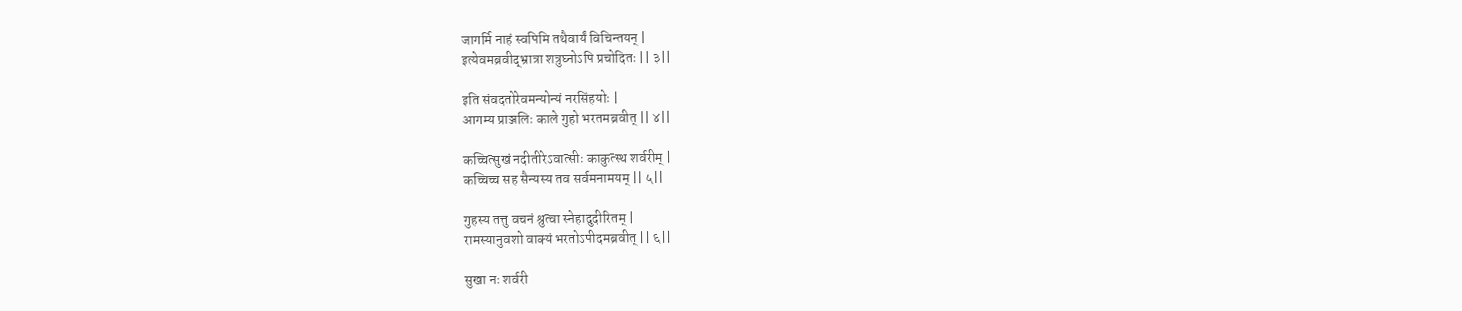जागर्मि नाहं स्वपिमि तथैवार्यं विचिन्तयन् |
इत्येवमब्रवीद्भ्रात्रा शत्रुघ्नोऽपि प्रचोदितः || ३||

इति संवदतोरेवमन्योन्यं नरसिंहयोः |
आगम्य प्राञ्जलिः काले गुहो भरतमब्रवीत् || ४||

कच्चित्सुखं नदीतीरेऽवात्सीः काकुत्स्थ शर्वरीम् |
कच्चिच्च सह सैन्यस्य तव सर्वमनामयम् || ५||

गुहस्य तत्तु वचनं श्रुत्वा स्नेहादुदीरितम् |
रामस्यानुवशो वाक्यं भरतोऽपीदमब्रवीत् || ६||

सुखा नः शर्वरी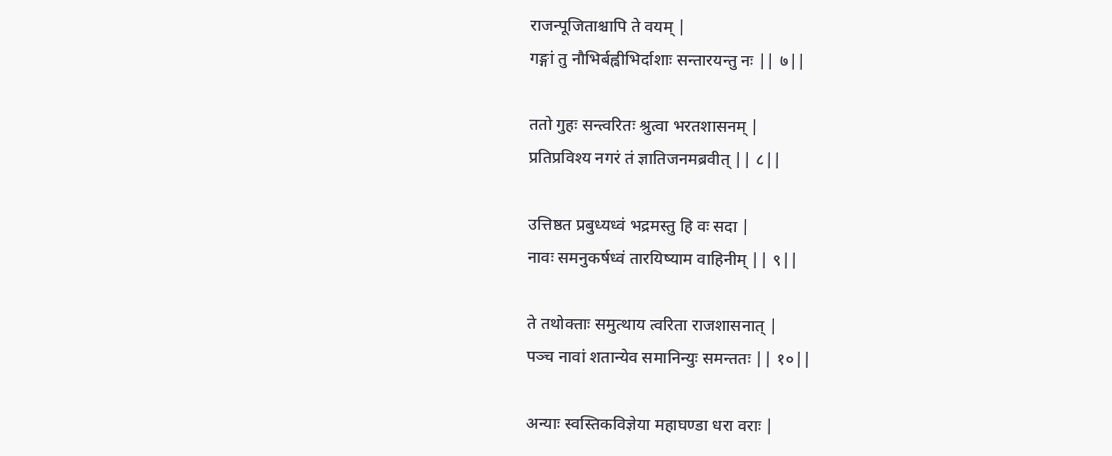राजन्पूजिताश्चापि ते वयम् |
गङ्गां तु नौभिर्बह्वीभिर्दाशाः सन्तारयन्तु नः || ७||

ततो गुहः सन्त्वरितः श्रुत्वा भरतशासनम् |
प्रतिप्रविश्य नगरं तं ज्ञातिजनमब्रवीत् || ८||

उत्तिष्ठत प्रबुध्यध्वं भद्रमस्तु हि वः सदा |
नावः समनुकर्षध्वं तारयिष्याम वाहिनीम् || ९||

ते तथोक्ताः समुत्थाय त्वरिता राजशासनात् |
पञ्च नावां शतान्येव समानिन्युः समन्ततः || १०||

अन्याः स्वस्तिकविज्ञेया महाघण्डा धरा वराः |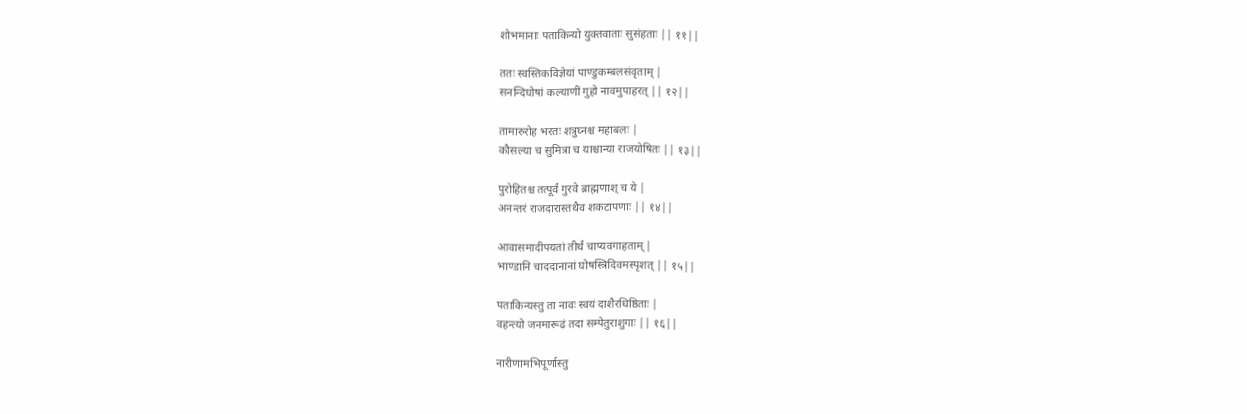शोभमानाः पताकिन्यो युक्तवाताः सुसंहताः || ११||

ततः स्वस्तिकविज्ञेयां पाण्डुकम्बलसंवृताम् |
सनन्दिघोषां कल्याणीं गुहो नावमुपाहरत् || १२||

तामारुरोह भरतः शत्रुघ्नश्च महाबलः |
कौसल्या च सुमित्रा च याश्चान्या राजयोषितः || १३||

पुरोहितश्च तत्पूर्वं गुरवे ब्राह्मणाश् च ये |
अनन्तरं राजदारास्तथैव शकटापणाः || १४||

आवासमादीपयतां तीर्थं चाप्यवगाहताम् |
भाण्डानि चाददानानां घोषस्त्रिदिवमस्पृशत् || १५||

पताकिन्यस्तु ता नावः स्वयं दाशैरधिष्ठिताः |
वहन्त्यो जनमारूढं तदा सम्पेतुराशुगाः || १६||

नारीणामभिपूर्णास्तु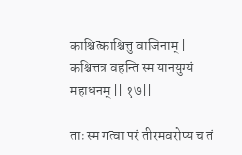काश्चित्काश्चित्तु वाजिनाम् |
कश्चित्तत्र वहन्ति स्म यानयुग्यं महाधनम् || १७||

ताः स्म गत्वा परं तीरमवरोप्य च तं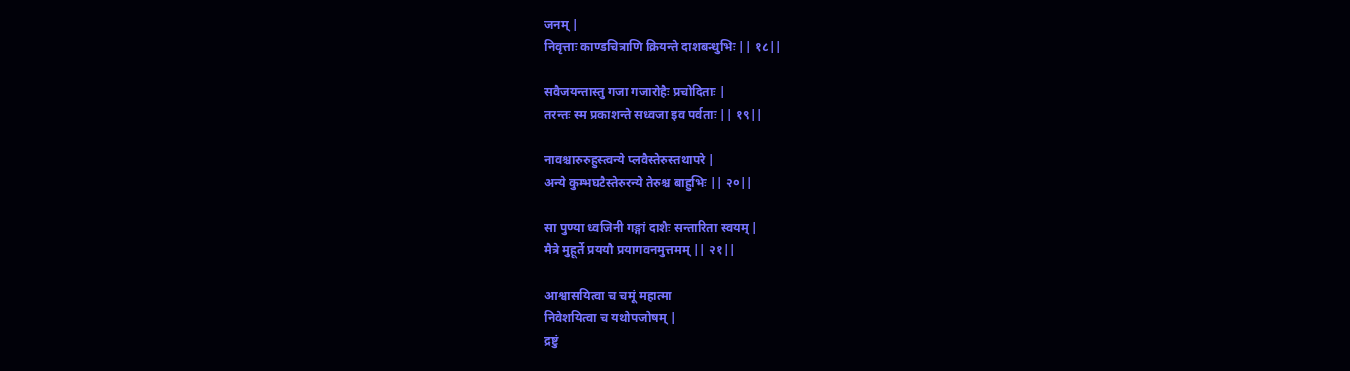जनम् |
निवृत्ताः काण्डचित्राणि क्रियन्ते दाशबन्धुभिः || १८||

सवैजयन्तास्तु गजा गजारोहैः प्रचोदिताः |
तरन्तः स्म प्रकाशन्ते सध्वजा इव पर्वताः || १९||

नावश्चारुरुहुस्त्वन्ये प्लवैस्तेरुस्तथापरे |
अन्ये कुम्भघटैस्तेरुरन्ये तेरुश्च बाहुभिः || २०||

सा पुण्या ध्वजिनी गङ्गां दाशैः सन्तारिता स्वयम् |
मैत्रे मुहूर्ते प्रययौ प्रयागवनमुत्तमम् || २१||

आश्वासयित्वा च चमूं महात्मा
निवेशयित्वा च यथोपजोषम् |
द्रष्टुं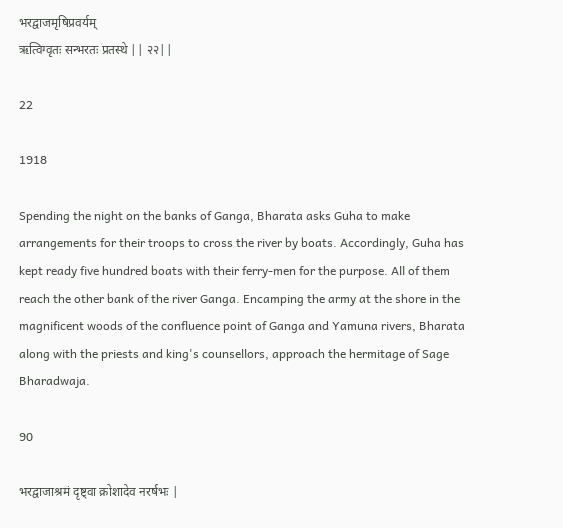भरद्वाजमृषिप्रवर्यम्
ऋत्विग्वृतः सन्भरतः प्रतस्थे || २२||

22

1918

Spending the night on the banks of Ganga, Bharata asks Guha to make arrangements for their troops to cross the river by boats. Accordingly, Guha has kept ready five hundred boats with their ferry-men for the purpose. All of them reach the other bank of the river Ganga. Encamping the army at the shore in the magnificent woods of the confluence point of Ganga and Yamuna rivers, Bharata along with the priests and king's counsellors, approach the hermitage of Sage Bharadwaja.

90

भरद्वाजाश्रमं दृष्ट्वा क्रोशादेव नरर्षभः |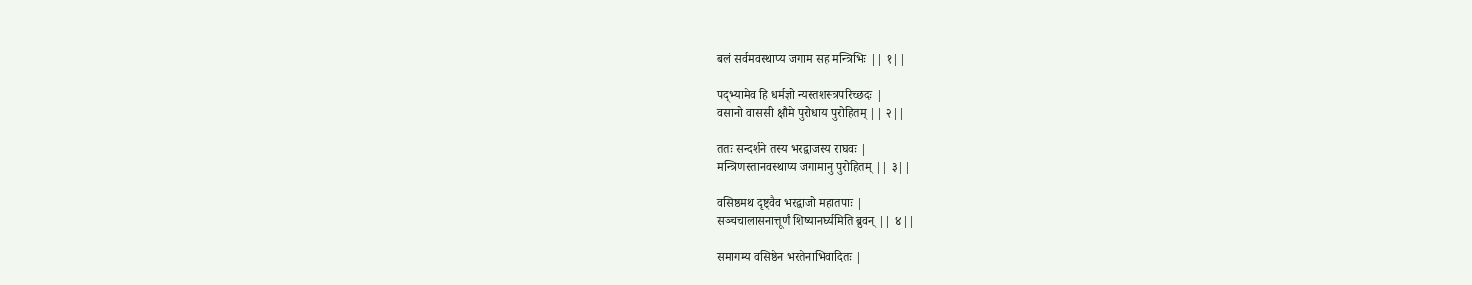बलं सर्वमवस्थाप्य जगाम सह मन्त्रिभिः || १||

पद्भ्यामेव हि धर्मज्ञो न्यस्तशस्त्रपरिच्छदः |
वसानो वाससी क्षौमे पुरोधाय पुरोहितम् || २||

ततः सन्दर्शने तस्य भरद्वाजस्य राघवः |
मन्त्रिणस्तानवस्थाप्य जगामानु पुरोहितम् || ३||

वसिष्ठमथ दृष्ट्वैव भरद्वाजो महातपाः |
सञ्चचालासनात्तूर्णं शिष्यानर्घ्यमिति ब्रुवन् || ४||

समागम्य वसिष्ठेन भरतेनाभिवादितः |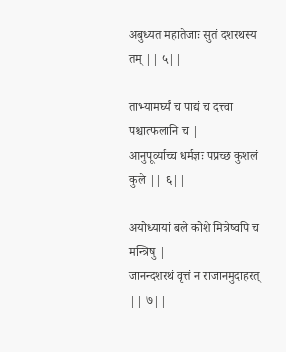अबुध्यत महातेजाः सुतं दशरथस्य तम् || ५||

ताभ्यामर्घ्यं च पाद्यं च दत्त्वा पश्चात्फलानि च |
आनुपूर्व्याच्च धर्मज्ञः पप्रच्छ कुशलं कुले || ६||

अयोध्यायां बले कोशे मित्रेष्वपि च मन्त्रिषु |
जानन्दशरथं वृत्तं न राजानमुदाहरत् || ७||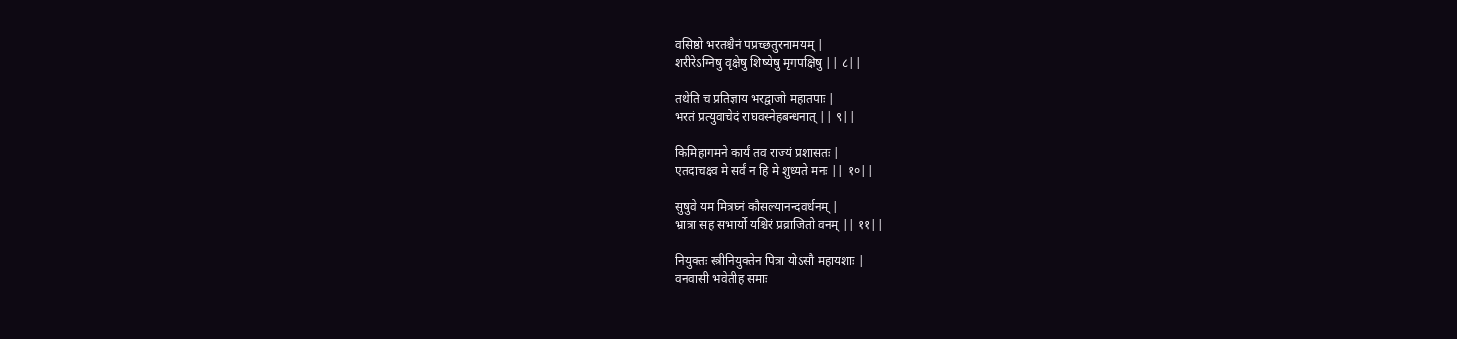वसिष्ठो भरतश्चैनं पप्रच्छतुरनामयम् |
शरीरेऽग्निषु वृक्षेषु शिष्येषु मृगपक्षिषु || ८||

तथेति च प्रतिज्ञाय भरद्वाजो महातपाः |
भरतं प्रत्युवाचेदं राघवस्नेहबन्धनात् || ९||

किमिहागमने कार्यं तव राज्यं प्रशासतः |
एतदाचक्ष्व मे सर्वं न हि मे शुध्यते मनः || १०||

सुषुवे यम मित्रघ्नं कौसल्यानन्दवर्धनम् |
भ्रात्रा सह सभार्यो यश्चिरं प्रव्राजितो वनम् || ११||

नियुक्तः स्त्रीनियुक्तेन पित्रा योऽसौ महायशाः |
वनवासी भवेतीह समाः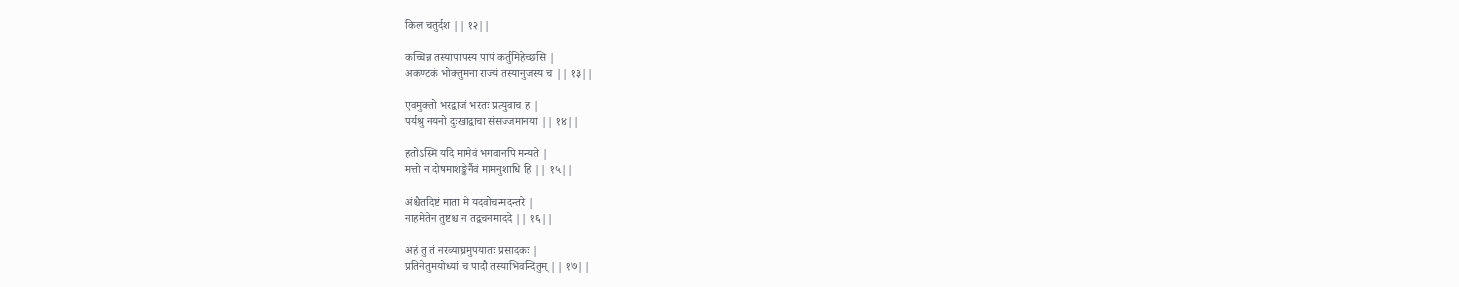किल चतुर्दश || १२||

कच्चिन्न तस्यापापस्य पापं कर्तुमिहेच्छसि |
अकण्टकं भोक्तुमना राज्यं तस्यानुजस्य च || १३||

एवमुक्तो भरद्वाजं भरतः प्रत्युवाच ह |
पर्यश्रु नयनो दुःखाद्वाचा संसज्जमानया || १४||

हतोऽस्मि यदि मामेवं भगवानपि मन्यते |
मत्तो न दोषमाशङ्केर्नैवं मामनुशाधि हि || १५||

अंश्चैतदिष्टं माता मे यदवोचन्मदन्तरे |
नाहमेतेन तुष्टश्च न तद्वचनमाददे || १६||

अहं तु तं नरव्याघ्रमुपयातः प्रसादकः |
प्रतिनेतुमयोध्यां च पादौ तस्याभिवन्दितुम् || १७||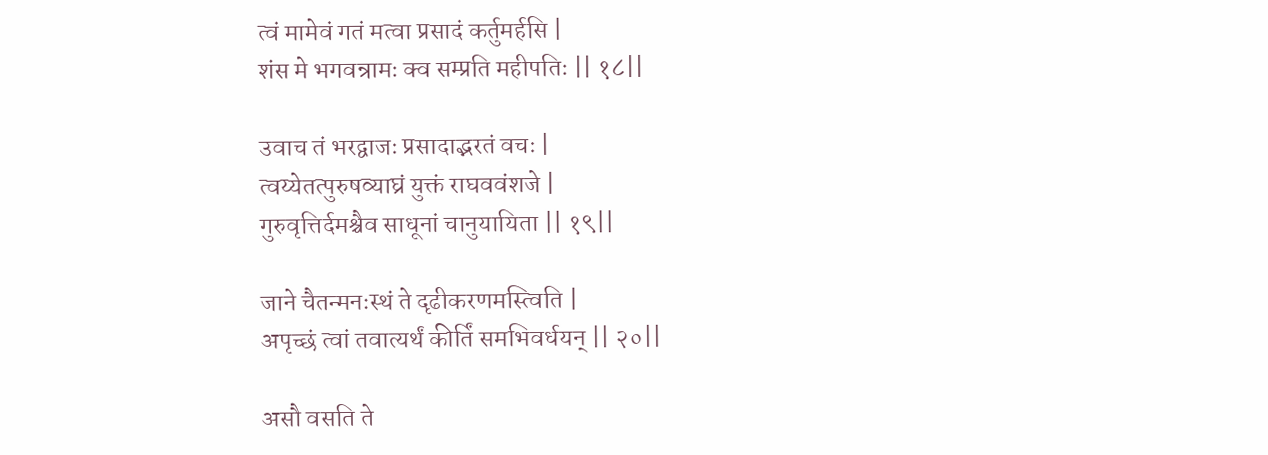त्वं मामेवं गतं मत्वा प्रसादं कर्तुमर्हसि |
शंस मे भगवन्रामः क्व सम्प्रति महीपतिः || १८||

उवाच तं भरद्वाजः प्रसादाद्भरतं वचः |
त्वय्येतत्पुरुषव्याघ्रं युक्तं राघववंशजे |
गुरुवृत्तिर्दमश्चैव साधूनां चानुयायिता || १९||

जाने चैतन्मनःस्थं ते दृढीकरणमस्त्विति |
अपृच्छं त्वां तवात्यर्थं कीर्तिं समभिवर्धयन् || २०||

असौ वसति ते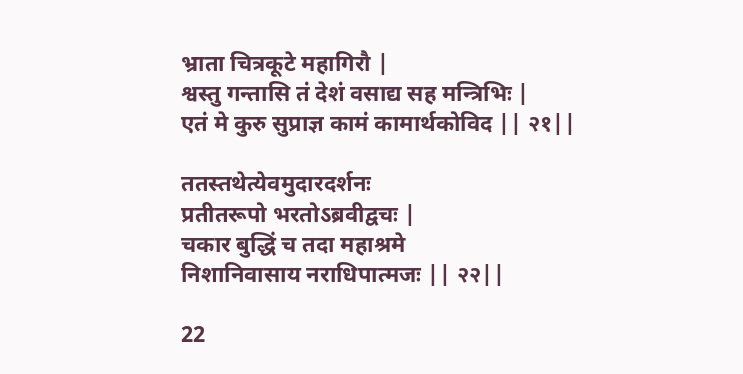भ्राता चित्रकूटे महागिरौ |
श्वस्तु गन्तासि तं देशं वसाद्य सह मन्त्रिभिः |
एतं मे कुरु सुप्राज्ञ कामं कामार्थकोविद || २१||

ततस्तथेत्येवमुदारदर्शनः
प्रतीतरूपो भरतोऽब्रवीद्वचः |
चकार बुद्धिं च तदा महाश्रमे
निशानिवासाय नराधिपात्मजः || २२||

22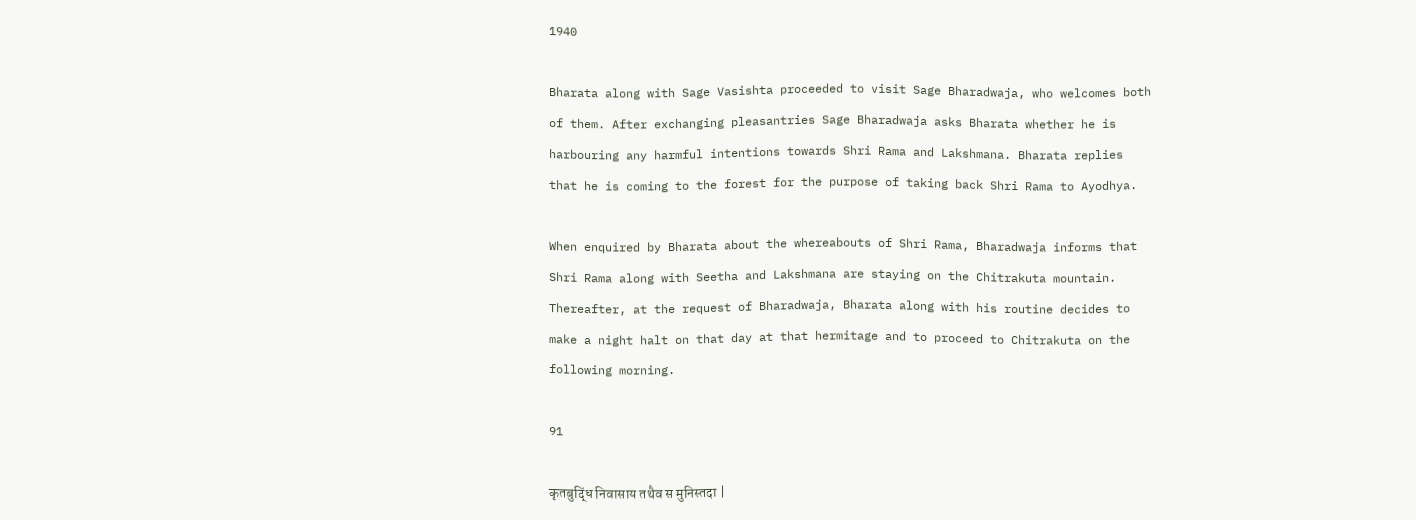1940

Bharata along with Sage Vasishta proceeded to visit Sage Bharadwaja, who welcomes both of them. After exchanging pleasantries Sage Bharadwaja asks Bharata whether he is harbouring any harmful intentions towards Shri Rama and Lakshmana. Bharata replies that he is coming to the forest for the purpose of taking back Shri Rama to Ayodhya.

When enquired by Bharata about the whereabouts of Shri Rama, Bharadwaja informs that Shri Rama along with Seetha and Lakshmana are staying on the Chitrakuta mountain. Thereafter, at the request of Bharadwaja, Bharata along with his routine decides to make a night halt on that day at that hermitage and to proceed to Chitrakuta on the following morning.

91

कृतबुद्धिं निवासाय तथैव स मुनिस्तदा |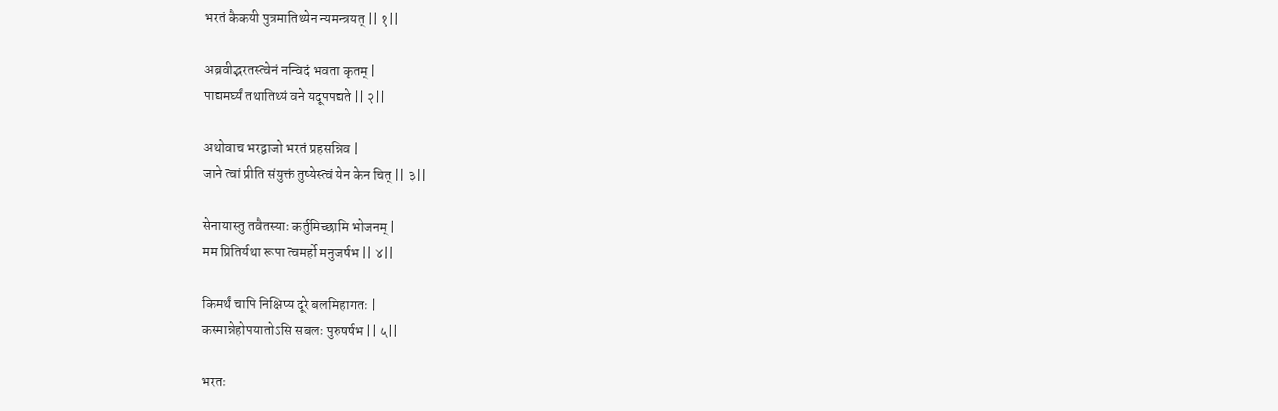भरतं कैकयी पुत्रमातिथ्येन न्यमन्त्रयत् || १||

अब्रवीद्भरतस्त्वेनं नन्विदं भवता कृतम् |
पाद्यमर्घ्यं तथातिथ्यं वने यदूपपद्यते || २||

अथोवाच भरद्वाजो भरतं प्रहसन्निव |
जाने त्वां प्रीति संयुक्तं तुष्येस्त्वं येन केन चित् || ३||

सेनायास्तु तवैतस्याः कर्तुमिच्छामि भोजनम् |
मम प्रितिर्यथा रूपा त्वमर्हो मनुजर्षभ || ४||

किमर्थं चापि निक्षिप्य दूरे बलमिहागतः |
कस्मान्नेहोपयातोऽसि सबलः पुरुषर्षभ || ५||

भरतः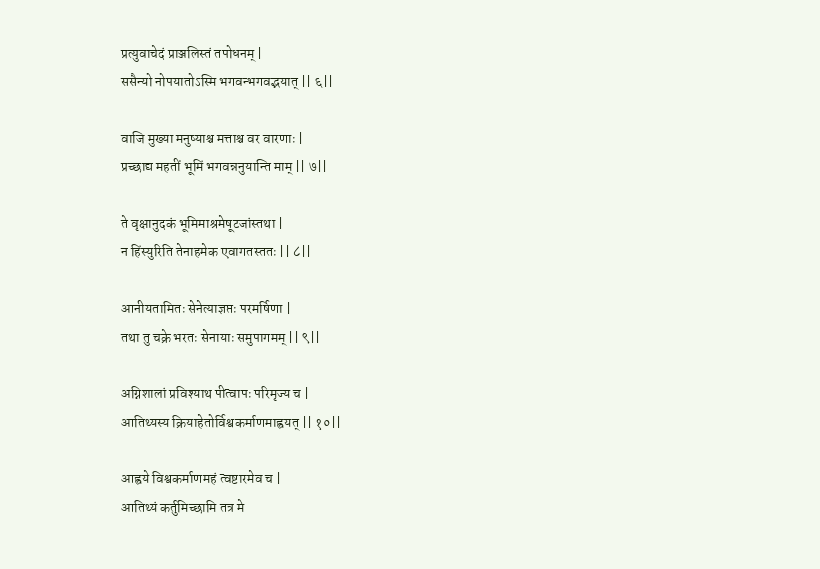प्रत्युवाचेदं प्राञ्जलिस्तं तपोधनम् |
ससैन्यो नोपयातोऽस्मि भगवन्भगवद्भयात् || ६||

वाजि मुख्या मनुष्याश्च मत्ताश्च वर वारणाः |
प्रच्छाद्य महतीं भूमिं भगवन्ननुयान्ति माम् || ७||

ते वृक्षानुदकं भूमिमाश्रमेषूटजांस्तथा |
न हिंस्युरिति तेनाहमेक एवागतस्ततः || ८||

आनीयतामितः सेनेत्याज्ञप्तः परमर्षिणा |
तथा तु चक्रे भरतः सेनायाः समुपागमम् || ९||

अग्निशालां प्रविश्याथ पीत्वापः परिमृज्य च |
आतिथ्यस्य क्रियाहेतोर्विश्वकर्माणमाह्वयत् || १०||

आह्वये विश्वकर्माणमहं त्वष्टारमेव च |
आतिथ्यं कर्तुमिच्छामि तत्र मे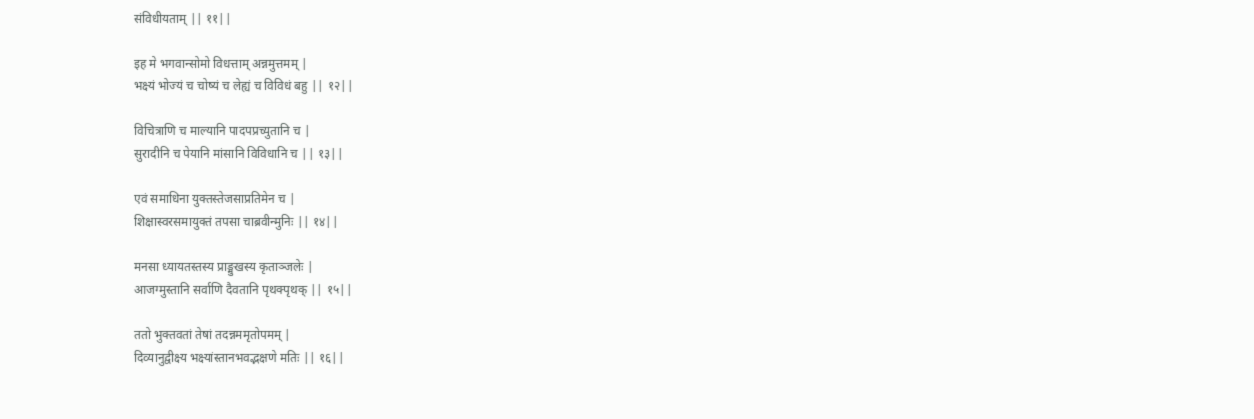संविधीयताम् || ११||

इह मे भगवान्सोमो विधत्ताम् अन्नमुत्तमम् |
भक्ष्यं भोज्यं च चोष्यं च लेह्यं च विविधं बहु || १२||

विचित्राणि च माल्यानि पादपप्रच्युतानि च |
सुरादीनि च पेयानि मांसानि विविधानि च || १३||

एवं समाधिना युक्तस्तेजसाप्रतिमेन च |
शिक्षास्वरसमायुक्तं तपसा चाब्रवीन्मुनिः || १४||

मनसा ध्यायतस्तस्य प्राङ्मुखस्य कृताञ्जलेः |
आजग्मुस्तानि सर्वाणि दैवतानि पृथक्पृथक् || १५||

ततो भुक्तवतां तेषां तदन्नममृतोपमम् |
दिव्यानुद्वीक्ष्य भक्ष्यांस्तानभवद्भक्षणे मतिः || १६||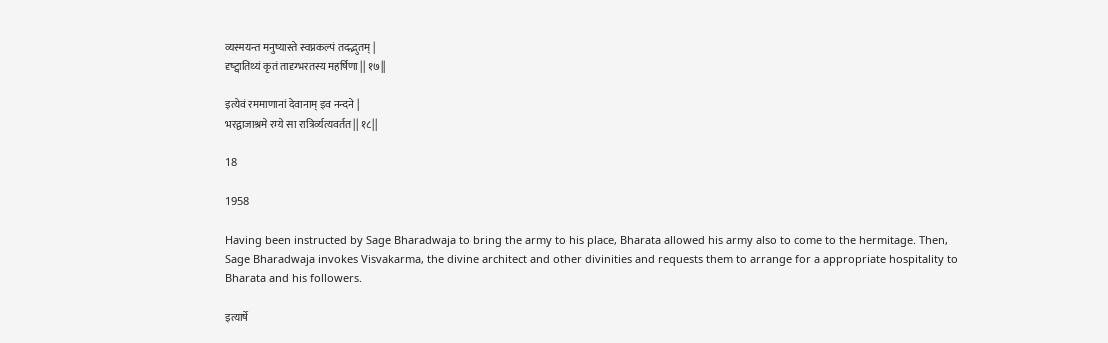व्यस्मयन्त मनुष्यास्ते स्वप्नकल्पं तदद्भुतम् |
दृष्ट्वातिथ्यं कृतं तादृग्भरतस्य महर्षिणा || १७||

इत्येवं रममाणानां देवानाम् इव नन्दने |
भरद्वाजाश्रमे रम्ये सा रात्रिर्व्यत्यवर्तत || १८||

18

1958

Having been instructed by Sage Bharadwaja to bring the army to his place, Bharata allowed his army also to come to the hermitage. Then, Sage Bharadwaja invokes Visvakarma, the divine architect and other divinities and requests them to arrange for a appropriate hospitality to Bharata and his followers.

इत्यार्षे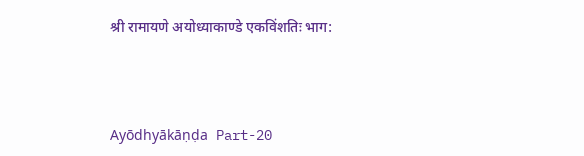श्री रामायणे अयोध्याकाण्डे एकविंशतिः भाग:



Ayōdhyākāṇḍa Part-20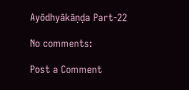Ayōdhyākāṇḍa Part-22

No comments:

Post a Comment